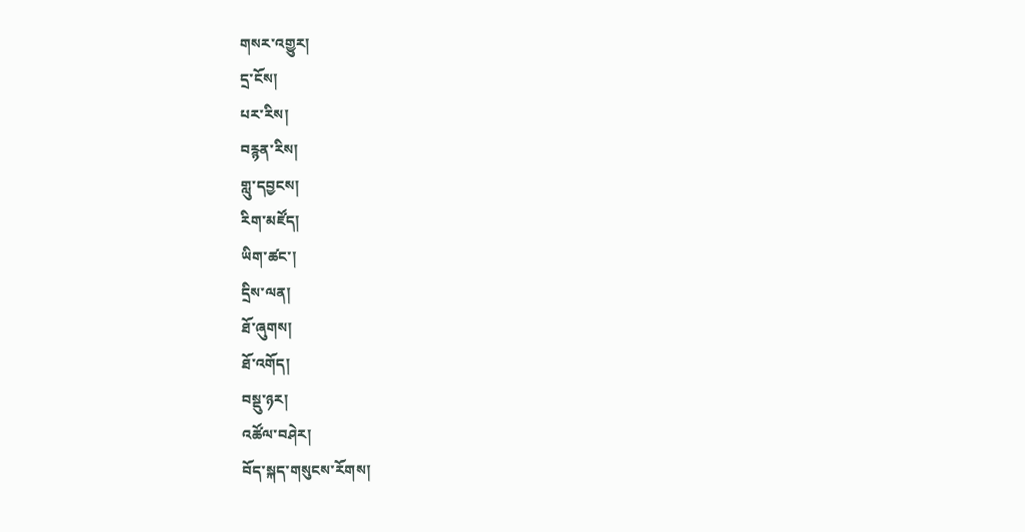གསར་འགྱུར།
དྲ་ངོས།
པར་རིས།
བརྙན་རིས།
གླུ་དབྱངས།
རིག་མཛོད།
ཡིག་ཚང་།
དྲིས་ལན།
ཐོ་ཞུགས།
ཐོ་འགོད།
བསྡུ་ཉར།
འཚོལ་བཤེར།
བོད་སྐད་གསུངས་རོགས།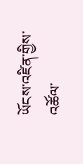ཡོངས་འཛིན་གྱིས་འཚོལ་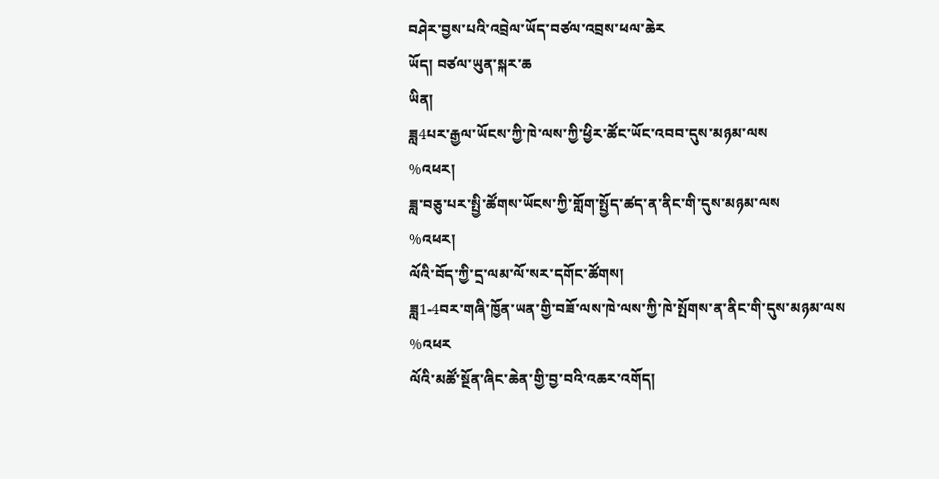བཤེར་བྱས་པའི་འབྲེལ་ཡོད་བཙལ་འབྲས་ཕལ་ཆེར
ཡོད། བཙལ་ཡུན་སྐར་ཆ
ཡིན།
ཟླ4པར་རྒྱལ་ཡོངས་ཀྱི་ཁེ་ལས་ཀྱི་ཕྱིར་ཚོང་ཡོང་འབབ་དུས་མཉམ་ལས
%འཕར།
ཟླ་བཅུ་པར་སྤྱི་ཚོགས་ཡོངས་ཀྱི་གློག་སྤྱོད་ཚད་ན་ནིང་གི་དུས་མཉམ་ལས
%འཕར།
ལོའི་བོད་ཀྱི་དྲ་ལམ་ལོ་སར་དགོང་ཚོགས།
ཟླ1-4བར་གཞི་ཁྱོན་ཡན་གྱི་བཟོ་ལས་ཁེ་ལས་ཀྱི་ཁེ་སྤོགས་ན་ནིང་གི་དུས་མཉམ་ལས
%འཕར
ལོའི་མཚོ་སྔོན་ཞིང་ཆེན་གྱི་བྱ་བའི་འཆར་འགོད།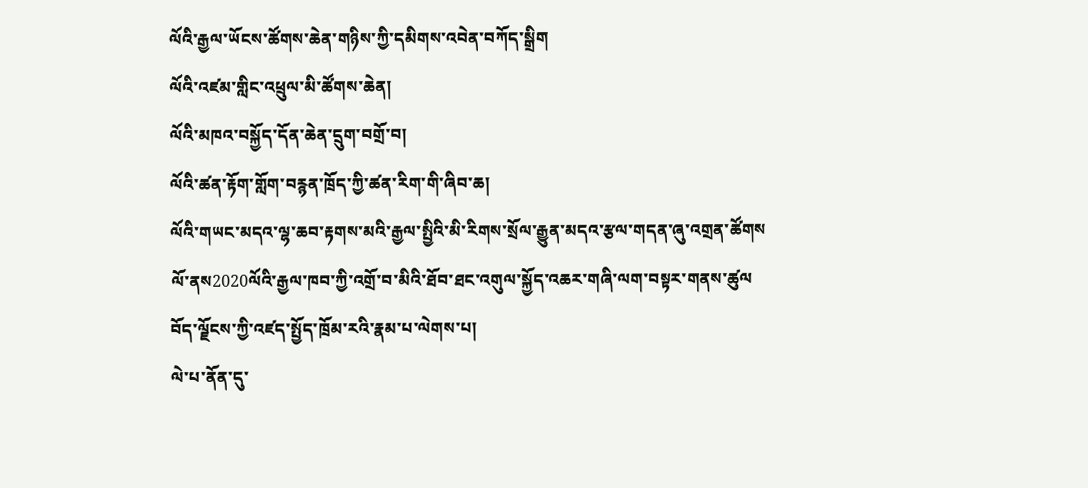ལོའི་རྒྱལ་ཡོངས་ཚོགས་ཆེན་གཉིས་ཀྱི་དམིགས་འབེན་བཀོད་སྒྲིག
ལོའི་འཛམ་གླིང་འཕྲུལ་མི་ཚོགས་ཆེན།
ལོའི་མཁའ་བསྐྱོད་དོན་ཆེན་དྲུག་བགྲོ་བ།
ལོའི་ཚན་རྟོག་གློག་བརྙན་ཁྲོད་ཀྱི་ཚན་རིག་གི་ཞིབ་ཆ།
ལོའི་གཡང་མདའ་ལྷ་ཆབ་རྟགས་མའི་རྒྱལ་སྤྱིའི་མི་རིགས་སྲོལ་རྒྱུན་མདའ་རྩལ་གདན་ཞུ་འགྲན་ཚོགས
ལོ་ནས2020ལོའི་རྒྱལ་ཁབ་ཀྱི་འགྲོ་བ་མིའི་ཐོབ་ཐང་འགུལ་སྐྱོད་འཆར་གཞི་ལག་བསྟར་གནས་ཚུལ
བོད་ལྗོངས་ཀྱི་འཛད་སྤྱོད་ཁྲོམ་རའི་རྣམ་པ་ལེགས་པ།
ལེ་པ་ནོན་དུ་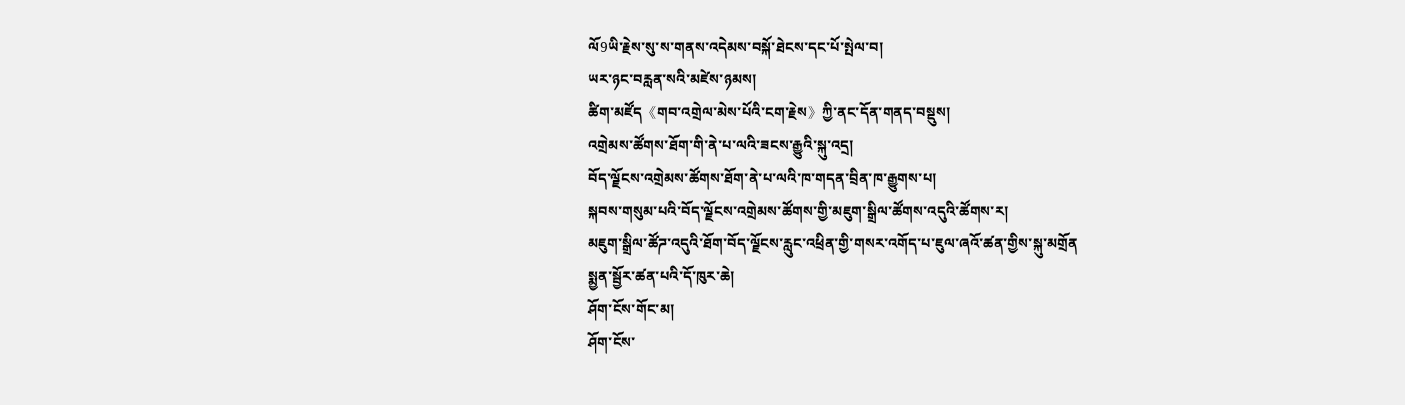ལོ9ཡི་རྗེས་སུ་ས་གནས་འདེམས་བསྐོ་ཐེངས་དང་པོ་སྤེལ་བ།
ཡར་ཉང་བརླན་སའི་མཛེས་ཉམས།
ཚིག་མཛོད《གབ་འགྲེལ་མེས་པོའི་ངག་རྗེས》ཀྱི་ནང་དོན་གནད་བསྡུས།
འགྲེམས་ཚོགས་ཐོག་གི་ནེ་པ་ལའི་ཟངས་རྒྱུའི་སྐུ་འདྲ།
བོད་ལྗོངས་འགྲེམས་ཚོགས་ཐོག་ནེ་པ་ལའི་ཁ་གདན་བྲིན་ཁ་རྒྱུགས་པ།
སྐབས་གསུམ་པའི་བོད་ལྗོངས་འགྲེམས་ཚོགས་གྱི་མཇུག་སྒྲིལ་ཚོགས་འདུའི་ཚོགས་ར།
མཇུག་སྒྲིལ་ཚོཌ་འདུའི་ཐོག་བོད་ལྗོངས་རླུང་འཕྲིན་གྱི་གསར་འགོད་པ་ཇུལ་ཞའོ་ཚན་གྱིས་སྐུ་མགྲོན
སྨྱན་སྦྱོར་ཚན་པའི་དོ་ཁུར་ཆེ།
ཤོག་ངོས་གོང་མ།
ཤོག་ངོས་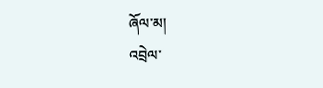ཞོལ་མ།
འབྲེལ་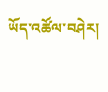ཡོད་འཚོལ་བཤེར།